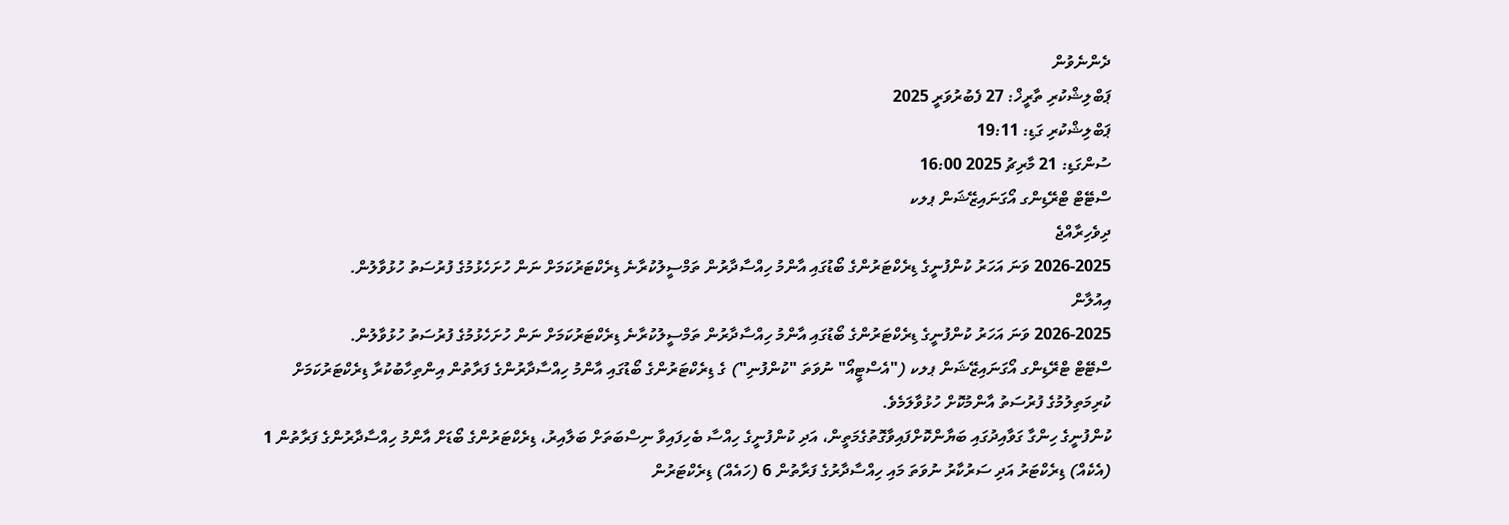ދެންނެވުން
ޕަބްލިޝްކުރި ތާރީޚް: 27 ފެބުރުވަރީ 2025
ޕަބްލިޝްކުރި ގަޑި: 19:11
ސުންގަޑި: 21 މާރިޗު 2025 16:00
ސްޓޭޓް ޓްރޭޑިންގ އޯގަނައިޒޭޝަން ޕލކ
ދިވެހިރާއްޖެ
2026-2025 ވަނަ އަހަރު ކުންފުނީގެ ޑިރެކްޓަރުންގެ ބޯޑުގައި އާންމު ހިއްސާދާރުން ތަމްސީލުކުރާނެ ޑިރެކްޓަރުކަމަށް ނަން ހުށަހެޅުމުގެ ފުރުސަތު ހުޅުވާލުން.
އިއުލާން
2026-2025 ވަނަ އަހަރު ކުންފުނީގެ ޑިރެކްޓަރުންގެ ބޯޑުގައި އާންމު ހިއްސާދާރުން ތަމްސީލުކުރާނެ ޑިރެކްޓަރުކަމަށް ނަން ހުށަހެޅުމުގެ ފުރުސަތު ހުޅުވާލުން.
ސްޓޭޓް ޓްރޭޑިންގ އޯގަނައިޒޭޝަން ޕލކ ("އެސްޓީއޯ" ނުވަތަ "ކުންފުނި") ގެ ޑިރެކްޓަރުންގެ ބޯޑުގައި އާންމު ހިއްސާދާރުންގެ ފަރާތުން އިންތިހާބުކުރާ ޑިރެކްޓަރުކަމަށް ކުރިމަތިލުމުގެ ފުރުސަތު އާންމުކޮށް ހުޅުވާލަމެވެ.
ކުންފުނީގެ ހިންގާ ގަވާއިދުގައި ބަޔާންކޮށްފައިވާގޮތުގެމަތީން، އަދި ކުންފުނީގެ ހިއްސާ ބެހިފައިވާ ނިސްބަތަށް ބަލާއިރު، ޑިރެކްޓަރުންގެ ބޯޑަށް އާންމު ހިއްސާދާރުންގެ ފަރާތުން 1 (އެކެއް) ޑިރެކްޓަރު އަދި ސަރުކާރު ނުވަތަ މައި ހިއްސާދާރުގެ ފަރާތުން 6 (ހައެއް) ޑިރެކްޓަރުން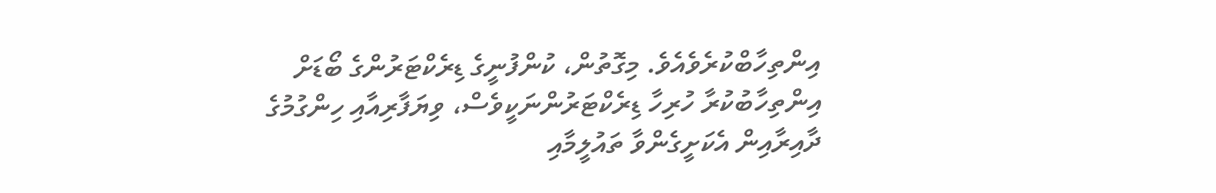އިންތިހާބްކުރެވެއެވެ. މިގޮތުން، ކުންފުނީގެ ޑިރެކްޓަރުންގެ ބޯޑަށް އިންތިހާބުކުރާ ހުރިހާ ޑިރެކްޓަރުންނަކީވެސް، ވިޔަފާރިއާއި ހިންގުމުގެ ދާއިރާއިން އެކަށީގެންވާ ތައުލީމާއި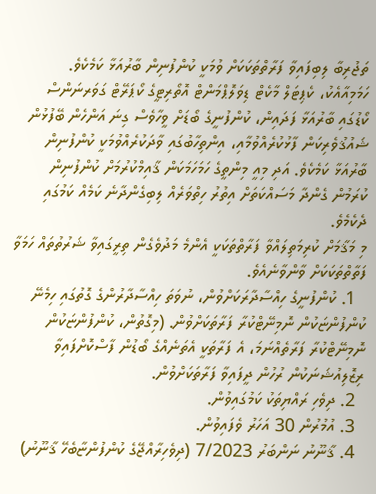ތަޖުރިބާ ލިބިފައިވާ ފަރާތްތަކަކަށް ވުމަކީ ކުންފުނިން ބާރުއަޅާ ކަމެކެވެ. ހަމަމިއާއެކު، ކެޕިޓަލް މާކެޓް ޑިވަލޮޕްމަންޓް އޮތޯރިޓީގެ ކޯޕަރޭޓް ގަވަރނަންސް ކޯޑުގައި ބާރުއަޅާ ފަދައިން، ކުންފުނީގެ ބޯޑަށް ވީހާވެސް ގިނަ އަންހެން ބޭފުޅުން ޝައުޤުވެރިކަން ފާޅުކުރެއްވުމާއި، އިންތިހާބުގައި ވާދަކުރެއްވުމަކީ ކުންފުނިން ބާރުއަޅާ ކަމެކެވެ. އަދި މިއީ މިންތީގެ ހަމަހަމަކަން ޤާއިމްކުރުމަށް ކުންފުނިން ކުރަމުން ގެންދާ މަސައްކަތަށް އިތުރު ހިތްވަރެއް ލިބިގެންދާނެ ކަމެއް ކަމުގައި ދެކެމެވެ.
މި މަޤާމަށް ކުރިމަތިލައްވާ ފަރާތްތަކަކީ އެންމެ މަދުވެގެން ތިރީގައިވާ ޝަރުތުތައް ހަމަވާ ފަތާތްތަކަކަށް ވާންވާނެއެވެ.
  1. ކުންފުނީގެ ހިއްސާދާރަކަށްވުން، ނުވަތަ ހިއްސާދާރުންގެ ގޮތުގައި ހިމެނޭ ކުންފުންޏަކުން ނޮމިނޭޓްކުރާ ފަރާތަކަށްވުން. (މިގޮތުން، ކުންފުންޏަކުން ނޮމިނޭޓްކުރާ ފަރާތެއްނަމަ، އެ ފަރާތަކީ އެތަނެއްގެ ބޯޑުން ފާސްކޮށްފައިވާ ރިޒޮލިއުޝަނަކުން ރުހުން ދީފައިވާ ފަރާތަކަށްވުން.
  2. ދިވެހި ރައްޔިތަކު ކަމުގައިވުން.
  3. އުމުރުން 30 އަހަރު ވެފައިވުން.
  4. ޤާނޫނު ނަންބަރު 7/2023 (ދިވެހިރާއްޖޭގެ ކުންފުންޏާބެހޭ ޤާނޫނު)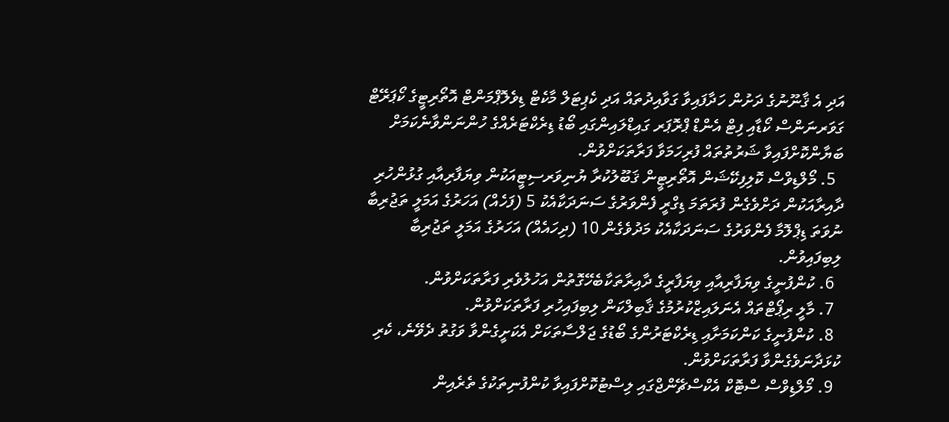އަދި އެ ޤާނޫނުގެ ދަށުން ހަދާފައިވާ ގަވާއިދުތައް އަދި ކެޕިޓަލް މާކެޓް ޑިވެލޮޕްމަންޓް އޮތޯރިޓީގެ ކޯޕަރޭޓް ގަވަރނަންސް ކޯޑާއި ފިޓް އެންޑް ޕްރޮޕަރ ގައިޑްލައިންގައި ބޯޑު ޑިރެކްޓަރެއްގެ ހުންނަންވާނެކަމަށް ބަޔާންކޮށްފައިވާ ޝަރުތުތައް ފުރިހަމަވާ ފަރާތަކަށްވުން.
  5. މޯލްޑިވްސް ކޮލިފިކޭޝަން އޮތޯރިޓީން ޤަބޫލުކުރާ ޔުނިވަރސިޓީއަކުން ވިޔަފާރިއާއި ގުޅުންހުރި ދާއިރާއަކުން ދަށްވެގެން ފުރަތަމަ ޑިގްރީ ފެންވަރުގެ ސަނަދަކާއެކު 5 (ފަހެއް) އަހަރުގެ އަމަލީ ތަޖުރިބާ ނުވަތަ ޑިޕްލޮމާ ފެންވަރުގެ ސަނަދަކާއެކު މަދުވެގެން 10 (ދިހައެއް) އަހަރުގެ އަމަލީ ތަޖުރިބާ ލިބިފައިވުން.
  6. ކުންފުނީގެ ވިޔަފާރިއާއި ވިޔަފާރީގެ ދާއިރާތަކާބެހޭގޮތުން އަހުލުވެރި ފަރާތަކަށްވުން.
  7. މާލީ ރިޕޯޓްތައް އެނަލައިޒްކުރުމުގެ ޤާބިލްކަން ލިބިފައިހުރި ފަރާތަކަށްވުން.
  8. ކުންފުނީގެ ކަންކަމަށާއި ޑިރެކްޓަރުންގެ ބޯޑުގެ ޖަލްސާތަކަށް އެކަށީގެންވާ ވަގުތު ދެވޭނެ، ކެރި ކުޅަދާނަވެގެންވާ ފަރާތަކަށްވުން.
  9. މޯލްޑިވްސް ސްޓޮކް އެކްސްޗޭންޖްގައި ލިސްޓުކޮށްފައިވާ ކުންފުނިތަކުގެ ތެރެއިން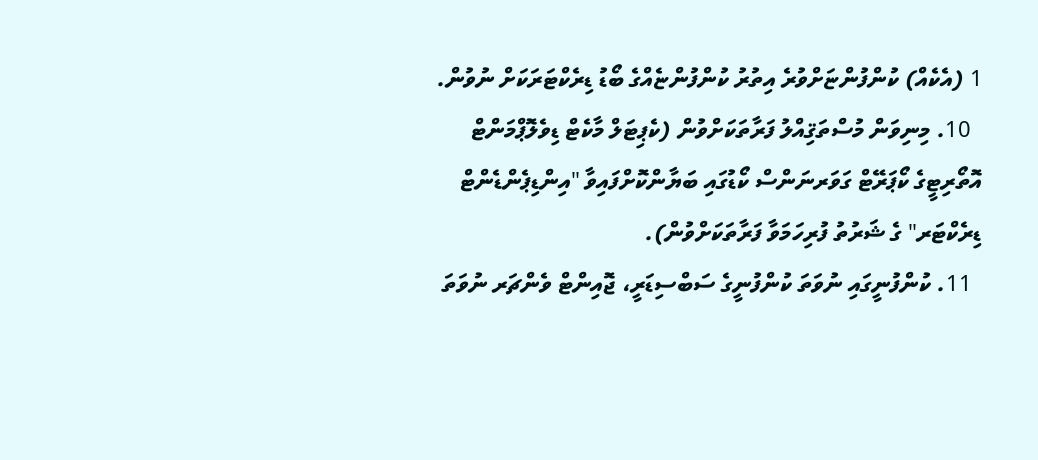1 (އެކެއް) ކުންފުންޏަށްވުރެ އިތުރު ކުންފުންޏެއްގެ ބޯޑު ޑިރެކްޓަރަކަށް ނުވުން.
  10. މިނިވަން މުސްތަޤިއްލު ފަރާތަކަށްވުން (ކެޕިޓަލް މާކެޓް ޑިވެލޮޕްމަންޓް އޮތޯރިޓީގެ ކޯޕަރޭޓް ގަވަރނަންސް ކޯޑުގައި ބަޔާންކޮށްފައިވާ "އިންޑިޕެންޑެންޓް ޑިރެކްޓަރ" ގެ ޝަރުތު ފުރިހަމަވާ ފަރާތަކަށްވުން).
  11. ކުންފުނީގައި ނުވަތަ ކުންފުނީގެ ސަބްސިޑަރީ، ޖޮއިންޓް ވެންޗަރ ނުވަތަ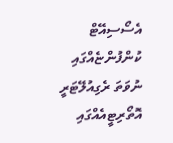އެސޯސިއޭޓް ކުންފުންޏެއްގައި ނުވަތަ ރެގިއުލޭޓަރީ އޮތޯރިޓީއެއްގައި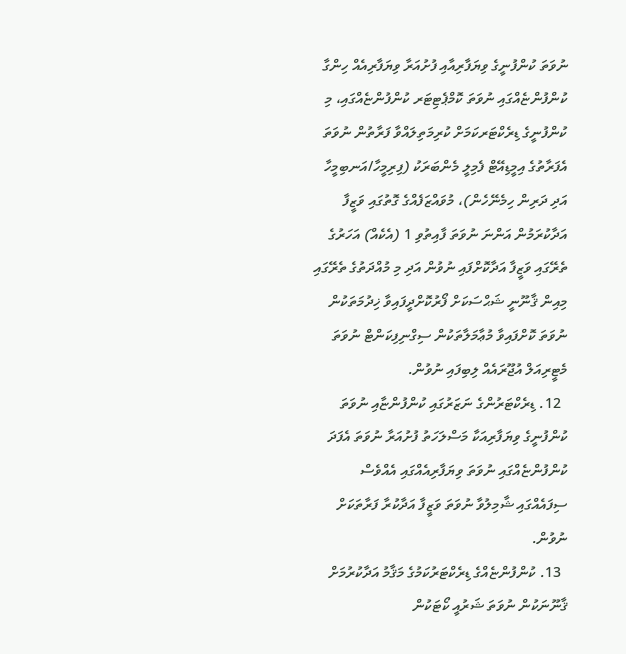ނުވަތަ ކުންފުނީގެ ވިޔަފާރިއާއި ފުށުއަރާ ވިޔަފާރިއެއް ހިންގާ ކުންފުންޏެއްގައި ނުވަތަ ކޮމްޕެޓިޓަރ ކުންފުންޏެއްގައި، މި ކުންފުނީގެ ޑިރެކްޓަރކަމަށް ކުރިމަތިލައްވާ ފަރާތުން ނުވަތަ އެފަރާތުގެ އިމީޑިއޭޓް ފެމިލީ މެންބަރަކު (ފިރިމީހާ/އަނބިމީހާ އަދި ދަރިން ހިމެނޭހެން)، މުވައްޒަފެއްގެ ގޮތުގައި ވަޒީފާ އަދާކުރަމުން އަންނަ ނުވަތަ ފާއިތުވި 1 (އެކެއް) އަހަރުގެ ތެރޭގައި ވަޒީފާ އަދާކޮށްފައި ނުވުން އަދި މި މުއްދަތުގެ ތެރޭގައި މިއިން ޤާނޫނީ ޝަޙްސަކަށް ފޯރުކޮށްދީފައިވާ ޚިދުމަތަކުން ނުވަތަ ކޮށްފައިވާ މުޢާމަލާތަކުން ސިގްނިފިކަންޓް ނުވަތަ މެޓީރިއަލް އުޖޫރައެއް ލިބިފައި ނުވުން.
  12. ޑިރެކްޓަރުންގެ ނަޒަރުގައި ކުންފުންޏާއި ނުވަތަ ކުންފުނީގެ ވިޔަފާރިއަކާ މަސްލަހަތު ފުށުއަރާ ނުވަތަ އެފަދަ ކުންފުންޏެއްގައި ނުވަތަ ވިޔަފާރިއެއްގައި އެއްވެސް ސިފައެއްގައި ޝާމިލުވާ ނުވަތަ ވަޒީފާ އަދާކުރާ ފަރާތަކަށް ނުވުން.
  13. ކުންފުންޏެއްގެ ޑިރެކްޓަރުކަމުގެ މަޤާމު އަދާކުރުމަށް ޤާނޫނަކުން ނުވަތަ ޝަރުއީ ކޯޓަކުން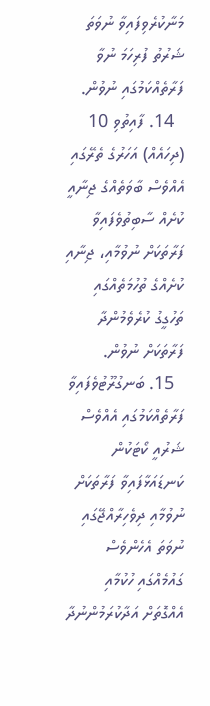މަނާކުރެވިފައިވާ ނުވަތަ ޝަރުތު ފުރިހަމަ ނުވާ ފަރާތެއްކަމުގައި ނުވުން.
  14. ފާއިތުވި 10 (ދިހައެއް) އަހަރުގެ ތެރޭގައި އެއްވެސް ބާވަތެއްގެ ޖިނާއީ ކުށެއް ސާބިތުވެފައިވާ ފަރާތަކަށް ނުވުމާއި، ޖިނާއި ކުށެއްގެ ތުހުމަތެއްގައި ތަހުގީގު ކުރެވެމުންދާ ފަރާތަކަށް ނުވުން.
  15. ބަނގުރޫޓުވެފައިވާ ފަރާތެއްކަމުގައި އެއްވެސް ޝަރުއީ ކޯޓަކުން ކަނޑައަޅާފައިވާ ފަރާތަކަށް ނުވުމާއި ދިވެހިރާއްޖޭގައި ނުވަތަ އެހެންވެސް ގައުމެއްގައި ހުކުމާއި އެއްގޮތަށް އަދާކުރަމުންނުދާ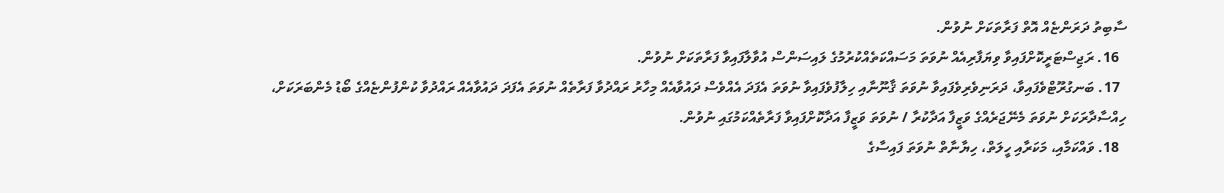ސާބިތު ދަރަންޏެއް އޮތް ފަރާތަކަށް ނުވުން.
  16. ރަޖިސްޓަރީކޮށްފައިވާ ވިޔަފާރިއެއް ނުވަތަ މަސައްކަތެއްކުރުމުގެ ލައިސަންސް އުވާލާފައިވާ ފަރާތަކަށް ނުވުން.
  17. ބަނގުރޫޓްވެފައިވާ، ދަރަނިވެރިވެފައިވާ ނުވަތަ ޤާނޫނާއި ހިލާފުވެފައިވާ ނުވަތަ އެފަދަ އެއްވެސް ދައުވާއެއް މިހާރު ރައްދުވާ ފަރާތެއް ނުވަތަ އެފަދަ ދައުވާއެއް ރައްދުވާ ކުންފުންޏެއްގެ ބޯޑު މެންބަރަކަށް، ހިއްސާދާރަކަށް ނުވަތަ މެނޭޖަރެއްގެ ވަޒީފާ އަދާކުރާ / ނުވަތަ ވަޒީފާ އަދާކޮށްފައިވާ ފަރާތެއްކަމުގައި ނުވުން.
  18. ވައްކަމާއި، މަކަރާއި ހީލަތް، ހިޔާނާތް ނުވަތަ ފައިސާގެ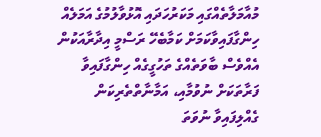މުއާމަލާތެއްގައި މަކަރުހަދައި އޮޅުވާލުމުގެ އަމަލެއް ހިންގާފައިވާކަމަށް ކަމާބެހޭ ރަސްމީ އިދާރާއަކުން އެއްވެސް ބާވަތެއްގެ ތަހުގީގެއް ހިންގާފައިވާ ފަރާތަކަށް ނުވުމާއި، އަމާނާތްތެރިކަން ގެއްލިފައިވާ ނުވަތަ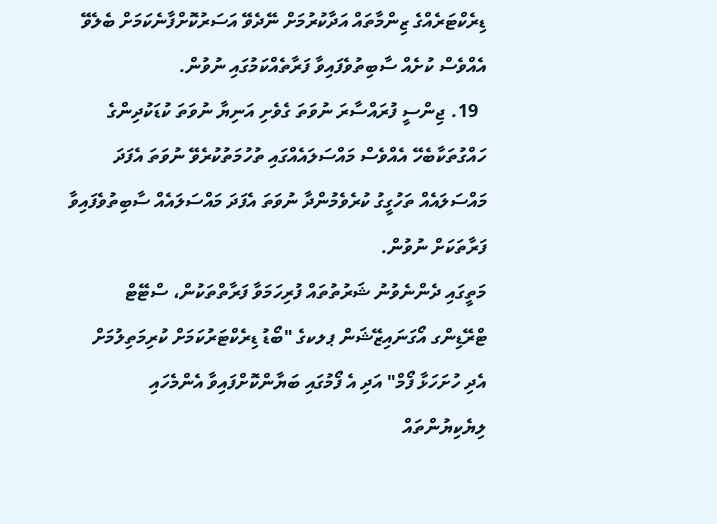ޑިރެކްޓަރެއްގެ ޒިންމާތައް އަދާކުރުމަށް ނޭދެވޭ އަސަރުކޮށްފާނެކަމަށް ބެލެވޭ އެއްވެސް ކުށެއް ސާބިތުވެފައިވާ ފަރާތެއްކަމުގައި ނުވުން.
  19. ޖިންސީ ފުރައްސާރަ ނުވަތަ ގެވެށި އަނިޔާ ނުވަތަ ކުޑަކުދިންގެ ހައްގުތަކާބެހޭ އެއްވެސް މައްސަލައެއްގައި ތުހުމަތުކުރެވޭ ނުވަތަ އެފަދަ މައްސަލައެއް ތަހުގީގު ކުރެވެމުންދާ ނުވަތަ އެފަދަ މައްސަލައެއް ސާބިތުވެފައިވާ ފަރާތަކަށް ނުވުން.
މަތީގައި ދެންނެވުނު ޝަރުތުތައް ފުރިހަމަވާ ފަރާތްތަކުން، ސްޓޭޓް ޓްރޭޑިންގ އޯގަނައިޒޭޝަން ޕލކގެ "ބޯޑު ޑިރެކްޓަރުކަމަށް ކުރިމަތިލުމަށް އެދި ހުށަހަޅާ ފޯމް" އަދި އެ ފޯމުގައި ބަޔާންކޮށްފައިވާ އެންމެހައި ލިޔެކިޔުންތައް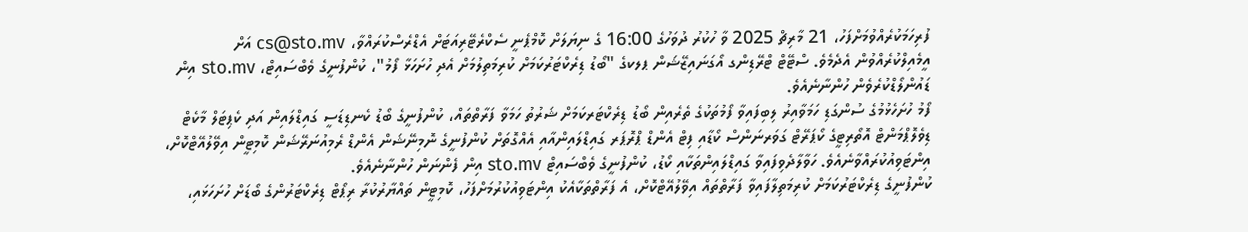ފުރިހަމަކުރެއްވުމަށްފަހު، 21 މާރިޗް 2025 ވާ ހުކުރު ދުވަހުގެ 16:00 ގެ ނިޔަލަށް ކޮމްޕެނީ ސެކްރެޓޭރިއަޓަށް އެޑްރެސްކުރައްވާ، cs@sto.mv އަށް އީމެއިލްކުރެއްވުން އެދެމެވެ. ސްޓޭޓް ޓްރޭޑިންގ އޯގަނައިޒޭޝަން ޕލކގެ "ބޯޑު ޑިރެކްޓަރުކަމަށް ކުރިމަތިލުމަށް އެދި ހުށަހަޅާ ފޯމު"، ކުންފުނީގެ ވެބްސައިޓް، sto.mv އިން ޑައުންލޯޑްކުރެވެން ހުންނާނެއެވެ.
ފޯމު ހުށަހެޅުމުގެ ސުންގަޑި ހަމަވާއިރު ލިބިފައިވާ ފޯމުތަކުގެ ތެރެއިން ބޯޑު ޑިރެކްޓަރކަމަށް ޝަރުތު ހަމަވާ ފަރާތްތައް، ކުންފުނީގެ ބޯޑު ކެނޑިޑަސީ ގައިޑްލައިން އަދި ކެޕިޓަލް މާކެޓް ޑިވެލޮޕްމަންޓް އޮތޯރިޓީގެ ކޯޕަރޭޓް ގަވަރނަންސް ކޯޑާއި ފިޓް އެންޑް ޕްރޮޕަރ ގައިޑްލައިންއާއި އެއްގޮތަށް ކުންފުނީގެ ނޮމިނޭޝަން އެންޑް ރެމިއުނަރޭޝަން ކޮމިޓީން އިވޭލުއޭޓްކޮށް، އިންޓަވިއުކުރައްވާނެއެވެ. ހަވާލާދެވިފައިވާ ގައިޑްލައިންތަކާއި ކޯޑު، ކުންފުނީގެ ވެބްސައިޓް sto.mv އިން ފެންނަން ހުންނާނެއެވެ.
ކުންފުނީގެ ޑިރެކްޓަރުކަމަށް ކުރިމަތިލާފައިވާ ފަރާތްތައް އިވޭލުއޭޓްކޮށް، އެ ފަރާތްތަކާއެކު އިންޓަވިއުކުރުމަށްފަހު، ކޮމިޓީން ތައްޔާރުކުރާ ރިޕޯޓް ޑިރެކްޓަރުންގެ ބޯޑަށް ހުށަހަޅައި،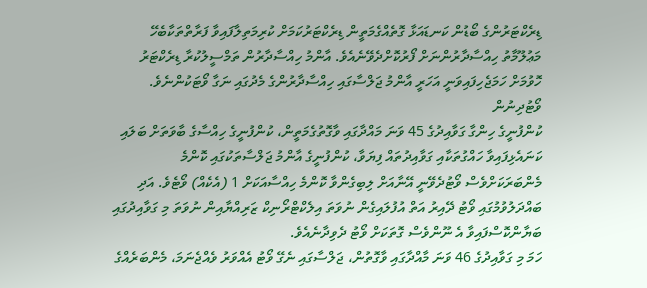ޑިރެކްޓަރުންގެ ބޯޑުން ކަނޑައަޅާ ގޮތެއްގެމަތީން ޑިރެކްޓަރުކަމަށް ކުރިމަތިލާފައިވާ ފަރާތްތަކާބެހޭ މަޢުލޫމާތު ހިއްސާދާރުންނަށް ފޯރުކޮށްދެވޭނެއެވެ. އާންމު ހިއްސާދާރުން ތަމްސީލުކުރާ ޑިރެކްޓަރު ހޮވުމަށް ހަމަޖެހިފައިވަނީ އަހަރީ އާންމު ޖަލްސާގައި ހިއްސާދާރުންގެ މެދުގައި ނަގާ ވޯޓަކުންނެވެ.
ވޯޓުދިނުން
ކުންފުނީގެ ހިންގާ ގަވާއިދުގެ 45 ވަނަ މައްދާގައި ވާގޮތުގެމަތީން، ކުންފުނީގެ ހިއްސާގެ ބާވަތަށް ބަލައި ކަނައެޅިފައިވާ ހައްގުތަކާއި ގަވާއިދުތައް ފިޔަވާ، ކުންފުނީގެ އާންމު ޖަލްސާތަކުގައި ކޮންމެ މެންބަރަކަށްވެސް ވޯޓުދެވޭނީ އޭނާއަށް ލިބިގެންވާ ކޮންމެ ހިއްސާއަކަށް 1 (އެކެއް) ވޯޓެވެ. އަދި ބައްދަލުވުމުގައި ވޯޓު ދޭއިރު އަތް އުފުލައިގެން ނުވަތަ އިލެކްޓްރޯނިކް ޒަރިއްޔާއިން ނުވަތަ މި ގަވާއިދުގައި ބަޔާންކޮސްފައިވާ އެ ނޫންވެސް ގޮތަކަށް ވޯޓު ދެވިދާނެއެވެ.
ހަމަ މި ގަވާއިދުގެ 46 ވަނަ މާއްދާގައި ވާގޮތުން، ޖަލްސާގައި ނެގޭ ވޯޓު އެއްވަރު ވެއްޖެނަމަ، މެންބަރެއްގެ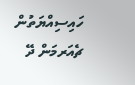ހައިސިއްޔަތުން ޗެއަރމަން ދޭ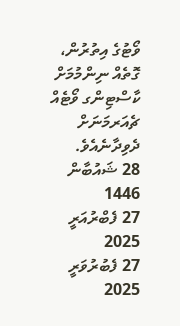ވޯޓުގެ އިތުރުން، ގޮތެއް ނިންމުމަށް ކާސްޓިންގ ވޯޓެއް ޗެއަރމަނަށް ދެވިދާނެއެވެ.
28 ޝައުބާން 1446
27 ފެބްރުއަރީ 2025
27 ފެބުރުވަރީ 2025